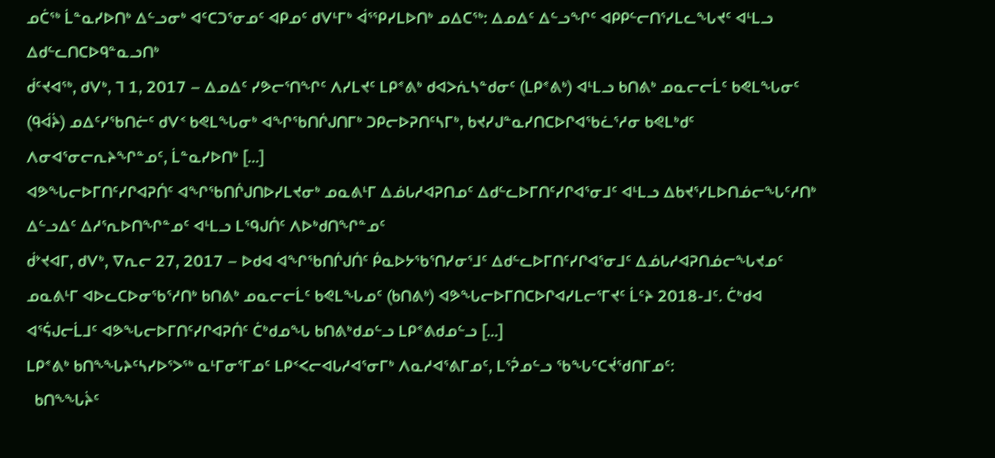ᓄᑖᖅ ᒫᓐᓇᓯᐅᑎᒃ ᐃᓪᓗᓂᒃ ᐊᑦᑕᑐᕐᓂᓄᑦ ᐊᑭᓄᑦ ᑯᐯᒻᒥᒃ ᐋᕐᕿᓯᒪᐅᑎᒃ ᓄᐃᑕᖅ: ᐃᓄᐃᑦ ᐃᓪᓗᖏᑦ ᐊᑭᑭᓪᓕᑎᕐᓯᒪᓚᖓᔪᑦ ᐊᒻᒪᓗ ᐃᑯᓪᓚᑎᑕᐅᑫᓐᓇᓗᑎᒃ
ᑰᑦᔪᐊᖅ, ᑯᐯᒃ, ᒣ 1, 2017 – ᐃᓄᐃᑦ ᓯᕗᓕᕐᑎᖏᑦ ᐱᓯᒪᔪᑦ ᒪᑭᕝᕕᒃ ᑯᐊᐳᕇᓴᓐᑯᓂᑦ (ᒪᑭᕝᕕᒃ) ᐊᒻᒪᓗ ᑲᑎᕕᒃ ᓄᓇᓕᓕᒫᑦ ᑲᕙᒪᖓᓂᑦ (ᑫᐋᔩ) ᓄᐃᑦᓯᖃᑎᓖᑦ ᑯᐯᑉ ᑲᕙᒪᖓᓂᒃ ᐊᖏᖃᑎᒌᒍᑎᒥᒃ ᑐᑭᓕᐅᕈᑎᑦᓴᒥᒃ, ᑲᔪᓯᒍᓐᓇᓯᑎᑕᐅᒋᐊᖃᓛᕐᓱᓂ ᑲᕙᒪᒃᑯᑦ ᐱᓂᐊᕐᓂᓕᕆᔨᖏᓐᓄᑦ, ᒫᓐᓇᓯᐅᑎᒃ […]
ᐊᕗᖓᓕᐅᒥᑎᑦᓯᒋᐊᕈᑏᑦ ᐊᖏᖃᑎᒌᒍᑎᐅᓯᒪᔪᓂᒃ ᓄᓇᕕᒻᒥ ᐃᓅᒐᓱᐊᕈᑎᓄᑦ ᐃᑯᓪᓚᐅᒥᑎᑦᓯᒋᐊᕐᓂᒧᑦ ᐊᒻᒪᓗ ᐃᑲᔪᕐᓯᒪᐅᑎᓅᓕᖓᑦᓱᑎᒃ ᐃᓪᓗᐃᑦ ᐃᓱᕐᕆᐅᑎᖏᓐᓄᑦ ᐊᒻᒪᓗ ᒪᙯᒍᑏᑦ ᐱᐅᒃᑯᑎᖏᓐᓄᑦ
ᑰᔾᔪᐊᒥ, ᑯᐯᒃ, ᐁᕆᓕ 27, 2017 – ᐅᑯᐊ ᐊᖏᖃᑎᒌᒍᑏᑦ ᑮᓇᐅᔭᖃᕐᑎᓯᓂᕐᒧᑦ ᐃᑯᓪᓚᐅᒥᑎᑦᓯᒋᐊᕐᓂᒧᑦ ᐃᓅᒐᓱᐊᕈᑎᓅᓕᖓᔪᓄᑦ ᓄᓇᕕᒻᒥ ᐊᐅᓚᑕᐅᓂᖃᕐᓱᑎᒃ ᑲᑎᕕᒃ ᓄᓇᓕᓕᒫᑦ ᑲᕙᒪᖓᓄᑦ (ᑲᑎᕕᒃ) ᐊᕗᖓᓕᐅᒥᑎᑕᐅᒋᐊᓯᒪᓕᕐᒥᔪᑦ ᒫᑦᔨ 2018-ᒧᑦ. ᑖᒃᑯᐊ ᐊᕐᕌᒍᓕᒫᒧᑦ ᐊᕗᖓᓕᐅᒥᑎᑦᓯᒋᐊᕈᑏᑦ ᑖᒃᑯᓄᖓ ᑲᑎᕕᒃᑯᓄᓪᓗ ᒪᑭᕝᕕᑯᓄᓪᓗ […]
ᒪᑭᕝᕕᒃ ᑲᑎᖕᖓᔨᑦᓴᓯᐅᕐᐳᖅ ᓇᒻᒥᓂᕐᒥᓄᑦ ᒪᑭᑉᐸᓕᐊᒐᓱᐊᕐᓂᒥᒃ ᐱᓇᓱᐊᕐᕕᒥᓄᑦ, ᒪᕐᕉᓄᓪᓗ ᖃᖓᑦᑕᔫᖁᑎᒥᓄᑦ:
  ᑲᑎᖕᖓᔩᑦ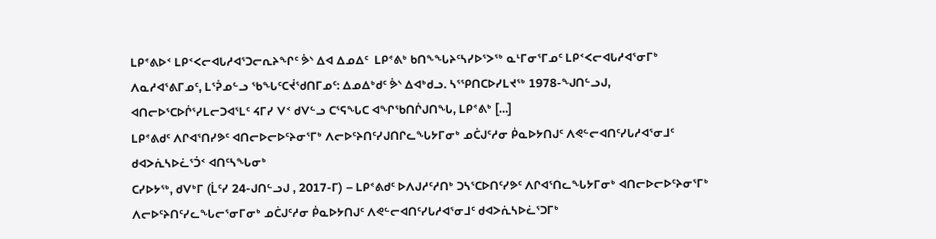ᒪᑭᕝᕕᐅᑉ ᒪᑭᑉᐸᓕᐊᒐᓱᐊᕐᑐᓕᕆᔨᖏᑦ ᕘᔅ ᐃᐊ ᐃᓄᐃᑦ  ᒪᑭᕝᕕᒃ ᑲᑎᖕᖓᔨᑦᓴᓯᐅᕐᐳᖅ ᓇᒻᒥᓂᕐᒥᓄᑦ ᒪᑭᑉᐸᓕᐊᒐᓱᐊᕐᓂᒥᒃ ᐱᓇᓱᐊᕐᕕᒥᓄᑦ, ᒪᕐᕉᓄᓪᓗ ᖃᖓᑦᑕᔫᖁᑎᒥᓄᑦ: ᐃᓄᐃᒃᑯᑦ ᕘᔅ ᐃᐊᒃᑯᓗ. ᓴᕐᕿᑎᑕᐅᓯᒪᔪᖅ 1978-ᖑᑎᓪᓗᒍ, ᐊᑎᓕᐅᕐᑕᐅᒌᕐᓯᒪᓕᑐᐊᕐᒪᑦ ᔦᒥᓯ ᐯᑉ ᑯᐯᓪᓗ ᑕᕐᕋᖓᑕ ᐊᖏᖃᑎᒌᒍᑎᖓ, ᒪᑭᕝᕕᒃ […]
ᒪᑭᕝᕕᑯᑦ ᐱᒋᐊᕐᑎᓯᕗᑦ ᐊᑎᓕᐅᓕᐅᑦᔨᓂᕐᒥᒃ ᐱᓕᐅᑦᔨᑎᑦᓯᒍᑎᒋᓚᖓᔭᒥᓂᒃ ᓄᑖᒍᑦᓱᓂ ᑮᓇᐅᔭᑎᒍᑦ ᐱᕙᓪᓕᐊᑎᑦᓯᒐᓱᐊᕐᓂᒧᑦ ᑯᐊᐳᕇᓴᐅᓛᕐᑑᑉ ᐊᑎᑦᓴᖓᓂᒃ
ᑕᓯᐅᔭᖅ, ᑯᐯᒃᒥ (ᒫᑦᓯ 24-ᒍᑎᓪᓗᒍ , 2017-ᒥ) – ᒪᑭᕝᕕᑯᑦ ᐅᐱᒍᓱᑦᓱᑎᒃ ᑐᓴᕐᑕᐅᑎᑦᓯᕗᑦ ᐱᒋᐊᕐᑎᓚᖓᔭᒥᓂᒃ ᐊᑎᓕᐅᓕᐅᑦᔨᓂᕐᒥᒃ ᐱᓕᐅᑦᔨᑎᑦᓯᓚᖓᓕᕐᓂᒥᓂᒃ ᓄᑖᒍᑦᓱᓂ ᑮᓇᐅᔭᑎᒍᑦ ᐱᕙᓪᓕᐊᑎᑦᓯᒐᓱᐊᕐᓂᒧᑦ ᑯᐊᐳᕇᓴᐅᓛᕐᑐᒥᒃ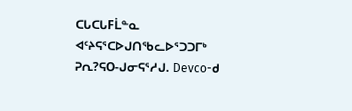ᑕᒐᑕᒐFᒫᓐᓇ ᐊᑦᔨᕋᕐᑕᐅᒍᑎᖃᓚᐅᕐᑐᑐᒥᒃ ᕈᕆ?ᕋO-ᒍᓂᕋᕐᓱᒍ. Devco-ᑯ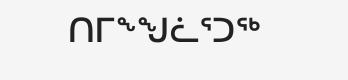ᑎᒥᖕᖑᓛᕐᑐᖅ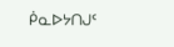ᑮᓇᐅᔭᑎᒍᑦ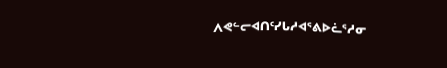ᐱᕙᓪᓕᐊᑎᑦᓯᒐᓱᐊᕐᕕᐅᓛᕐᓱᓂ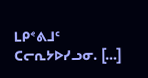ᒪᑭᕝᕕᒧᑦ ᑕᓕᕆᔭᐅᓯᓗᓂ. […]